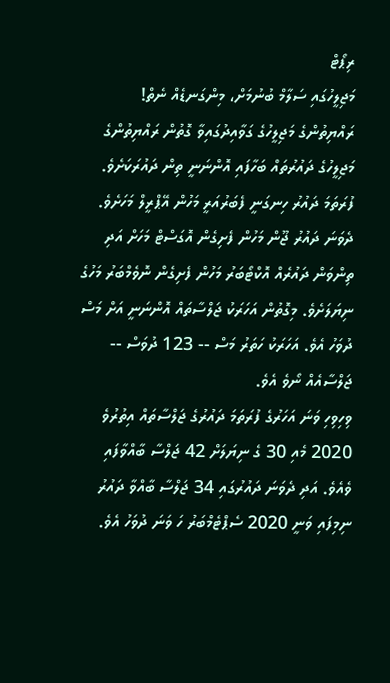ރިޕޯޓް
މަޖިލީހުގައި ސަލާމް ބުނުމަށް، މިންގަނޑެއް ނެތް!
ރައްޔިތުންގެ މަޖިލީހުގެ ގަވާއިދުގައިވާ ގޮތުން ރައްޔިތުންގެ މަޖިލީހުގެ ދައުރުތައް ބަހާފައި އޮންނަނީ ތިން ދައުރަކަށެވެ. ފުރަތަމަ ދައުރު ހިނގަނީ ފެބަރުއަރީ މަހުން އޭޕްރީލް މަހަށެވެ. ދެވަނަ ދައުރު ޖޫން މަހުން ފެށިގެން އޮގަސްޓް މަހަށް އަދި ތިންވަން ދައުރެއް އޮކްޓޯބަރު މަހުން ފެށިގެން ނޮވެމްބަރު މަހުގެ ނިޔަލަށެވެ. މިގޮތުން އަހަރަކު ޖަލްސާތައް އޮންނަނީ އަށް މަސް ދުވަހު އެވެ. އަހަރަކު ހަތަރު މަސް -- 123 ދުވަސް -- ޖަލްސާއެއް ނޯވެ އެވެ.
ވިހިވިހި ވަނަ އަހަރުގެ ފުރަތަމަ ދައުރުގެ ޖަލްސާތައް އިތުރުވެ 2020 މެއި 30 ގެ ނިޔަލަށް 42 ޖަލްސާ ބާއްވާފައި ވެއެވެ. އަދި ދެވަނަ ދައުރުގައި 34 ޖަލްސާ ބާއްވާ ދައުރު ނިމިފައި ވަނީ 2020 ސެޕްޓެމްބަރު ހަ ވަނަ ދުވަހު އެވެ.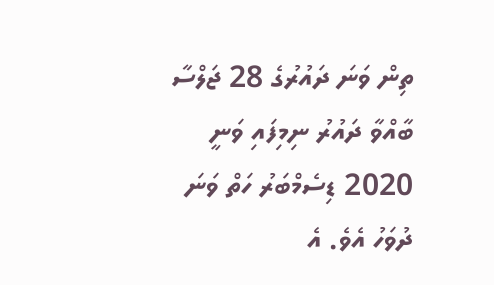ތިން ވަނަ ދައުރުގެ 28 ޖަލްސާ ބާއްވާ ދައުރު ނިމިފައި ވަނީ 2020 ޑިސެމްބަރު ހަތް ވަނަ ދުވަހު އެވެ. އެ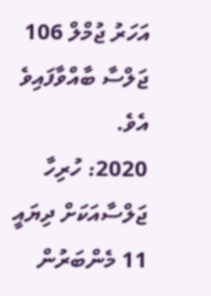އަހަރު ޖުމްލް 106 ޖަލްސާ ބާއްވާފައިވެ އެވެ.
2020: ހުރިހާ ޖަލްސާއަކަށް ދިޔައީ 11 މެންބަރުން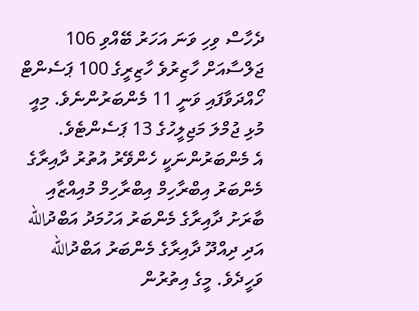ދެހާސް ވިހި ވަނަ އަހަރު ބޭއްވި 106 ޖަލްސާއަށް ހާޒިރުވެ ހާޒިރީގެ 100 ޕަސެންޓް ހޯއްދަވާފައި ވަނީ 11 މެންބަރުންނެވެ. މިއީ މުޅި ޖުމްލަ މަޖިލީހުގެ 13 ޕަސެންޓެވެ.
އެ މެންބަރުންނަކީ ހެންވޭރު އުތުރު ދާއިރާގެ މެންބަރު އިބްރާހިމް އިބްރާހިމް މުއިއްޒާއި ބާރަށު ދާއިރާގެ މެންބަރު އަހުމަދު އަބްދުالله އަދި ދިއްދޫ ދާއިރާގެ މެންބަރު އަބްދުالله ވަހީދެވެ. މީގެ އިތުރުން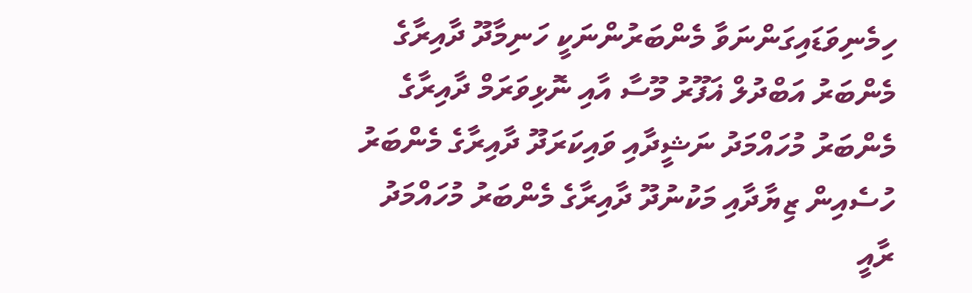ހިމެނިވަޑައިގަންނަވާ މެންބަރުންނަކީ ހަނިމާދޫ ދާއިރާގެ މެންބަރު އަބްދުލް ޣަފޫރު މޫސާ އާއި ނޮޅިވަރަމް ދާއިރާގެ މެންބަރު މުހައްމަދު ނަޝީދާއި ވައިކަރަދޫ ދާއިރާގެ މެންބަރު ހުސެއިން ޒިޔާދާއި މަކުނުދޫ ދާއިރާގެ މެންބަރު މުހައްމަދު ރާއީ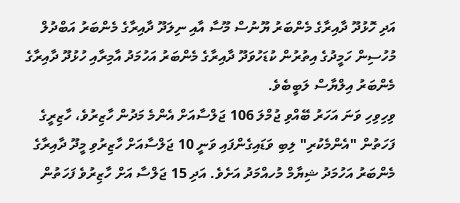އަދި ހޮޅުދޫ ދާއިރާގެ މެންބަރު ޔޫނުސް މޫސާ އާއި ނިލަދޫ ދާއިރާގެ މެންބަރު އަބްދުލް މުހުސިން ހަމީދުގެ އިތުރުން ކުޑަހުވަދޫ ދާއިރާގެ މެންބަރު އަހުމަދު އާމިރާއި ހުޅުދޫ ދާއިރާގެ މެންބަރު އިލްޔާސް ލަބީބެވެ.
ވިހިވިހި ވަނަ އަހަރު ބޭއްވި ޖުމްލަ 106 ޖަލްސާއަށް އެންމެ މަދުން ހާޒިރުވެ، ހާޒިރީގެ ފަހަތުން "އެންމެކުރި" ލިބި ވަޑައިގެންފައި ވަނީ 10 ޖަލްސާއަށް ހާޒިރުވި މީދޫ ދާއިރާގެ މެންބަރު އަހުމަދު ޝިޔާމް މުހއްމަދު އަށެވެ. އަދި 15 ޖަލްސާ އަށް ހާޒިރުވެ ފަހަތުން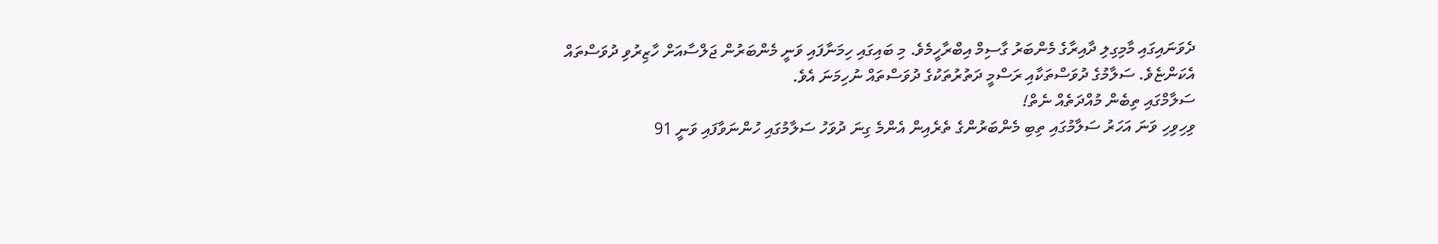ދެވަނައިގައި މާމިގިލި ދާއިރާގެ މެންބަރު ގާސިމް އިބްރާހީމެވެ. މި ބައިގައި ހިމަނާފައި ވަނީ މެންބަރުން ޖަލްސާއަށް ހާޒިރުވި ދުވަސްތައް އެކަންޏެވެ. ސަލާމުގެ ދުވަސްތަކާއި ރަސްމީ ދަތުރުތަކުގެ ދުވަސްތައް ނުހިމަނަ އެވެ.
ސަލާމްގައި ތިބެން މުއްދަތެއް ނެތް!
ވިހިވިހި ވަނަ އަހަރު ސަލާމުގައި ތިބި މެންބަރުންގެ ތެރެއިން އެންމެ ގިނަ ދުވަހު ސަލާމުގައި ހުންނަވާފައި ވަނީ 91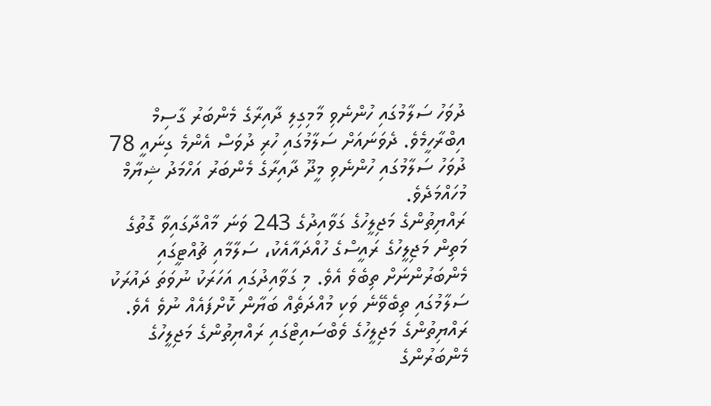ދުވަހު ސަލާމުގައި ހުންނެވި މާމިގިލި ދާއިރާގެ މެންބަރު ގާސިމް އިބްރާހީމެވެ. ދެވަނައަށް ސަލާމުގައި ހުރި ދުވަސް އެންމެ ގިނައީ 78 ދުވަހު ސަލާމުގައި ހުންނެވި މީދޫ ދާއިރާގެ މެންބަރު އަހްމަދު ޝިޔާމް މުހައްމަދެވެ.
ރައްޔިތުންގެ މަޖިލީހުގެ ގަވާއިދުގެ 243 ވަނަ މާއްދާގައިވާ ގޮތުގެ މަތިން މަޖިލީހުގެ ރައީސްގެ ހުއްދައާއެކު، ސަލާމާއި ޗުއްޓީގައި މެންބަރުންނަށް ތިބެވެ އެވެ. މި ގަވާއިދުގައި އަހަރަކު ނުވަތަ ދައުރަކު ސަލާމުގައި ތިބެވޭނެ ވަކި މުއްދަތެއް ބަޔާން ކޮށްފައެއް ނުވެ އެވެ. ރައްޔިތުންގެ މަޖިލީހުގެ ވެބްސައިޓްގައި ރައްޔިތުންގެ މަޖިލީހުގެ މެންބަރުންގެ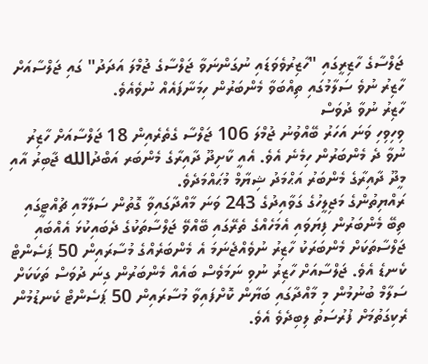ޖަލްސާގެ ހާޒިރީގައި "ހާޒިރުވެވަޑައި ނުގަންނަވާ ޖަލްސާގެ ޖުމްލަ އަދަދު" ގައި ޖަލްސާއަށް ހާޒިރު ނުވެ ސަލާމުގައި ތިއްބަވާ މެންބަރުން ހިމަނާފައެއް ނުވެއެވެ.
ހާޒިރު ނުވާ ދުވަސް
ވިހިވިހި ވަނަ އަހަރު ބޭއްވުނު ޖުމްލަ 106 ޖަލްސާ ގެތެރެއިން 18 ޖަލްސާއަށް ހާޒިރު ނުވާ ދެ މެންބަރުން ހިމެނެ އެވެ. އެއީ ކާށިދޫ ދާއިރާގެ މެންބަރ އަބްދުالله ޖާބިރު އާއި މީދޫ ދާއިރާގެ މެންބަރު އަޙްމަދު ޝިޔާމް މުޙައްމަދެވެ.
ރައްޔިތުންގެ މަޖިލީހުގެ ގަވާއިދުގެ 243 ވަނަ މާއްދާގައިވާ ގޮތުން ސަލާމާއި ޗުއްޓީގައި ތިބޭ މެންބަރުން ފިޔަވައި އެމަހެއްގެ ތެރޭގައި ބޭއްވޭ ޖަލްސާތަކުގެ ދެބައިކުޅަ އެއްބައި ޖަލްސާތަކަށް މެންބަރަކު ހާޒިރު ނުވެއްޖެނަމަ އެ މެންބަރެއްގެ މުސާރައިން 50 ޕަސެންޓް ކެނޑެ އެވެ. ޖަލްސާއަށް ހާޒިރު ނުވި ނަމަވެސް ބައެއް މެންބަރުން ގިނަ ދުވަސް ތަކަކަށް ސަލާމް ބުނުމުން މި މާއްދާގައި ބަޔާން ކޮށްފައިވާ މުސާރައިން 50 ޕަސެންޓް ކެނޑުމުން ރެކިގަތުމަށް ފުރުސަތު ލިބިދެވެ އެވެ.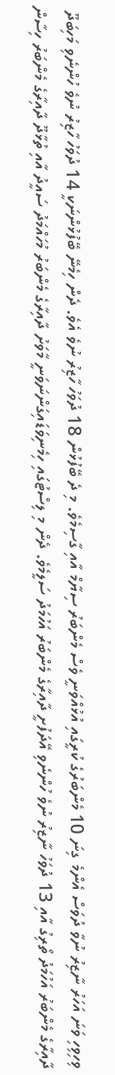ވިހިވިހި ވަނަ އަހަރު ނާޒިރު ނުވާ ދުވަސް އެންމެ ގިނަ 10 މެންބަރުގެ ކުރީގައި އުޅުއްވަނީ ވެސް މެންބަރު ސިޔާމް އާއި ގާސިމެވެ. މި ދެ ބޭފުޅުން 18 ދުވަހު ހާޒިރު ނުވެ އެވެ. ދެން ހިމެނޭ ބޭފުޅުންނަކީ 14 ދުވަހު ހާޒިރު ނުވެ ހުންނެވި މަހިބަދޫ ދާއިރާގެ މެންބަރު އަހުމަދު ތޯރިގު އާއި 13 ދުވަހު ނާޒިރު ނުވެ ހުންނެވި އޭދަފުށީ ދާއިރާގެ މެންބަރު އަހުމަދު ސަލީމެވެ. ދެން މި ލިސްޓުގައި ހިމެނިވަޑައިގަންނަވަނީ މާވަށު ދާއިރާގެ މެންބަރު މުހައްމަދު ސައީދު އާއި ތުޅާދޫ ދާއިރާގެ މެންބަރު ހިސާން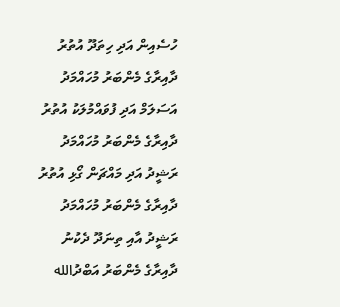ހުސެއިން އަދި ހިތަދޫ އުތުރު ދާއިރާގެ މެންބަރު މުހައްމަދު އަސަލަމް އަދި ފުވައްމުލަކު އުތުރު ދާއިރާގެ މެންބަރު މުހައްމަދު ރަޝީދު އަދި މައްޗަން ގޯޅި އުތުރު ދާއިރާގެ މެންބަރު މުހައްމަދު ރަޝީދު އާއި ތިނަދޫ ދެކުނު ދާއިރާގެ މެންބަރު އަބްދުالله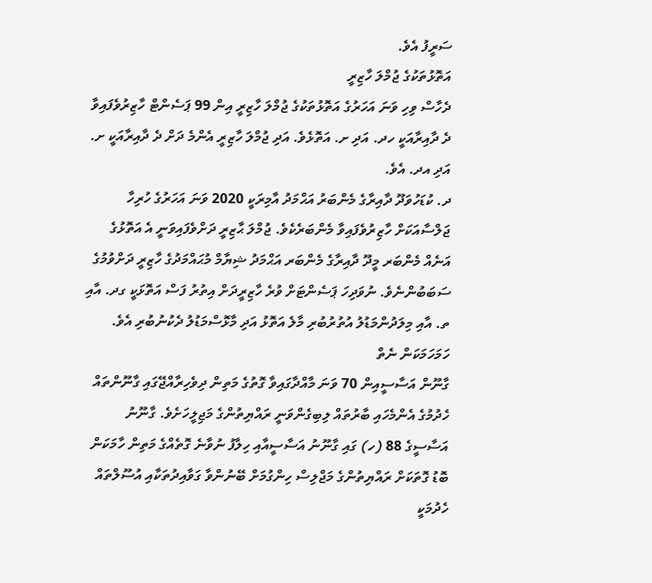ސަރީފު އެވެ.
އަތޮޅުތަކުގެ ޖުމްލަ ހާޒިރީ
ދެހާސް ވިހި ވަނަ އަހަރުގެ އަތޮޅުތަކުގެ ޖުމްލަ ހާޒިރީ އިން 99 ޕަސެންޓް ހާޒިރުވެފައިވާ ދެ ދާއިރާއަކީ ހދ. އަދި ށ. އަތޮޅެވެ. އަދި ޖުމްލަ ހާޒިރީ އެންމެ ދަށް ދެ ދާއިރާއަކީ ށ. އަދި އދ. އެވެ.
ދ. ކުޑަހުވަދޫ ދާއިރާގެ މެންބަރު އަޙްމަދު އާމިރަކީ 2020 ވަނަ އަހަރުގެ ހުރިހާ ޖަލްސާއަކަށް ހާޒިރުވެފައިވާ މެންބަރެކެވެ. ޖުމްލަ ޙާޒިރީ ދަށްވެފައިވަނީ އެ އަތޮޅުގެ އަނެއް މެންބަރ މީދޫ ދާއިރާގެ މެންބަރ އަޙްމަދު ޝިޔާމް މުޙައްމަދުގެ ހާޒިރީ ދަށްވުމުގެ ސަބަބުންނެވެ. ނުވަދިހަ ޕަސެންޓަށް ވުރެ ހާޒިރީދަށް އިތުރު ފަސް އަތޮޅަކީ ގދ. އާއި ތ. އާއި މިލަދުންމަޑުލު އުތުރުބުރި މާލެ އަތޮޅު އަދި މާޅޮސްމަޑުލު ދެކުނުބުރި އެވެ.
ހަމަހަމަކަން ނެތް
ގާނޫން އަސާސީއިން 70 ވަނަ މާއްދާގައިވާ ގޮތުގެ މަތިން ދިވެހިރާއްޖޭގައި ގާނޫންތައް ހެދުމުގެ އެންމެހައި ބާރުތައް ލިބިގެންވަނީ ރައްޔިތުންގެ މަޖިލީހަށެވެ. ގާނޫނު އަސާސީގެ 88 (ހ) ގައި ގާނޫނު އަސާސީއާއި ހިލާފު ނުވާނެ ގޮތެއްގެ މަތިން ހާމަކަން ބޮޑު ގޮތަކަށް ރައްޔިތުންގެ މަޖްލިސް ހިންގުމަށް ބޭނުންވާ ގަވާއިދުތަކާއި އުސޫލްތައް ހެދުމަކީ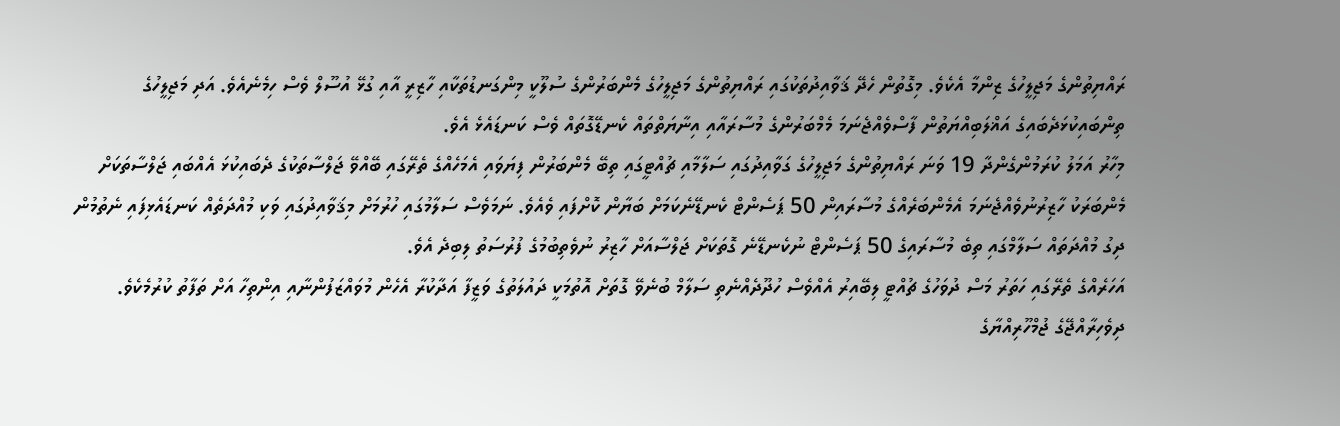ރައްޔިތުންގެ މަޖިލީހުގެ ޒިންމާ އެކެވެ. މިގޮތުން ހެދޭ ޤަވާއިދުތަކުގައި ރައްޔިތުންގެ މަޖިލީހުގެ މެންބަރުންގެ ސުލޫކީ މިންގަނޑުތަކާއި ހާޒިރީ އާއި ގުޅޭ އުސޫލް ވެސް ހިމެނެއެވެ. އަދި މަޖިލީހުގެ ތިންބައިކުޅަދެބައިގެ އަޣްލަބިއްޔަތުން ފާސްވެއްޖެނަމަ މެމްބަރުންގެ މުސާރައާއި އިނާޔަތްތައް ކެނޑޭގޮތައް ވެސް ކަނޑައެޅެ އެވެ.
މިހާރު އަމަލު ކުރަމުންގެންދާ 19 ވަނަ ރައްޔިތުންގެ މަޖިލީހުގެ ގަވާއިދުގައި ސަލާމާއި ޗުއްޓީގައި ތިބޭ މެންބަރުން ފިޔަވައި އެމަހެއްގެ ތެރޭގައި ބޭއްވޭ ޖަލްސާތަކުގެ ދެބައިކުޅަ އެއްބައި ޖަލްސާތަކަށް މެންބަރަކު ހާޒިރުނުވެއްޖެނަމަ އެމެންބަރެއްގެ މުސާރައިން 50 ޕަސެންޓް ކެނޑޭނެކަމަށް ބަޔާން ކޮށްފައި ވެއެވެ. ނަމަވެސް ސަލާމުގައި ހުރުމަށް މިޤަވާއިދުގައި ވަކި މުއްދަތެއް ކަނޑައެޅިފައި ނެތުމުން ދިގު މުއްދަތައް ސަލާމްގައި ތިބެ މުސާރައިގެ 50 ޕަސެންޓް ނުކެނޑޭނެ ގޮތަކަށް ޖަލްސާއަށް ހާޒިރު ނުވެތިބުމުގެ ފުރުސަތު ލިބިދެ އެވެ.
އަހަރެއްގެ ތެރޭގައި ހަތަރު މަސް ދުވަހުގެ ޗުއްޓީ ލިބޭއިރު އެއްވެސް ހުދޫދެއްނެތި ސަލާމް ބުނެވޭ ގޮތަށް އޮތުމަކީ ދައުލަތުގެ ވަޒީފާ އަދާކުރާ އެހެން މުވައްޒަފުންނާއި އިންތިހާ އަށް ތަފާތު ކުރުމެކެވެ. ދިވެހިރާއްޖޭގެ ޖުމްހޫރިއްޔާގެ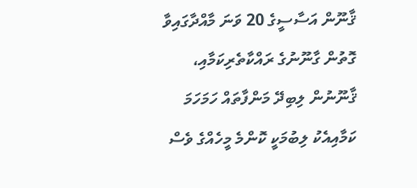ޤާނޫން އަސާސީގެ 20 ވަނަ މާއްދާގައިވާ ގޮތުން ގާނޫނުގެ ރައްކާތެރިކަމާއި، ޤާނޫނުން ލިބިދޭ މަންފާތައް ހަމަހަމަ ކަމާއިއެކު ލިބުމަކީ ކޮންމެ މީހެއްގެ ވެސް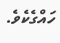ހައްގެކެވެ.